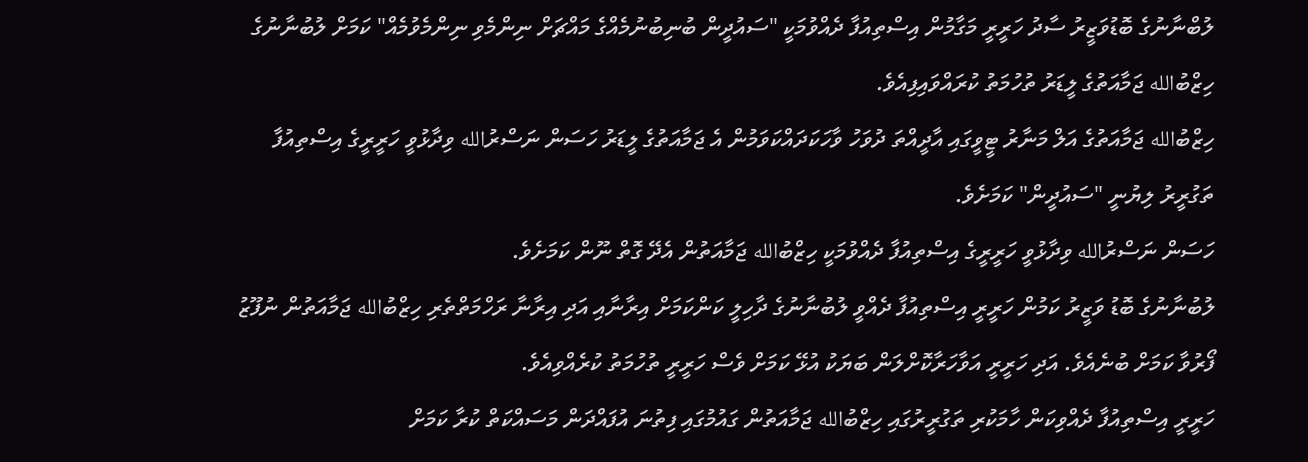ލުބްނާނުގެ ބޮޑުވަޒީރު ސާދު ހަރީރީ މަގާމުން އިސްތިއުފާ ދެއްވުމަކީ "ސައުދީން ބުނިބުނުމެއްގެ މައްޗަށް ނިންމެވި ނިންމެވުމެއް" ކަމަށް ލުބުނާނުގެ ހިޒްބުالله ޖަމާއަތުގެ ލީޑަރު ތުހުމަތު ކުރައްވައިފިއެވެ.
ހިޒްބުالله ޖަމާއަތުގެ އަލް މަނާރު ޓީވީގައި އާދީއްތަ ދުވަހު ވާހަކަދައްކަވަމުން އެ ޖަމާއަތުގެ ލީޑަރު ހަސަން ނަސްރުالله ވިދާޅުވީ ހަރީރީގެ އިސްތިއުފާ ތަގުރީރު ލިޔުނީ "ސައުދީން" ކަމަށެވެ.
ހަސަން ނަސްރުالله ވިދާޅުވީ ހަރީރީގެ އިސްތިއުފާ ދެއްވުމަކީ ހިޒްބުالله ޖަމާއަތުން އެދޭ ގޮތް ނޫން ކަމަށެވެ.
ލުބުނާނުގެ ބޮޑު ވަޒީރު ކަމުން ހަރީރީ އިސްތިއުފާ ދެއްވީ ލުބުނާނުގެ ދާހިލީ ކަންކަމަށް އިރާނާއި އަދި އިރާނާ ރަހްމަތްތެރި ހިޒްބުالله ޖަމާއަތުން ނުފޫޒު ފޯރުވާ ކަމަށް ބުނެއެވެ. އަދި ހަރީރީ އަވާހަރާކޮށްލަން ބަޔަކު އުޅޭ ކަމަށް ވެސް ހަރީރީ ތުހުމަތު ކުރެއްވިއެވެ.
ހަރީރީ އިސްތިއުފާ ދެއްވިކަން ހާމަކުރި ތަގުރީރުގައި ހިޒްބުالله ޖަމާއަތުން ގައުމުގައި ފިތުނަ އުފައްދަން މަސައްކަތް ކުރާ ކަމަށް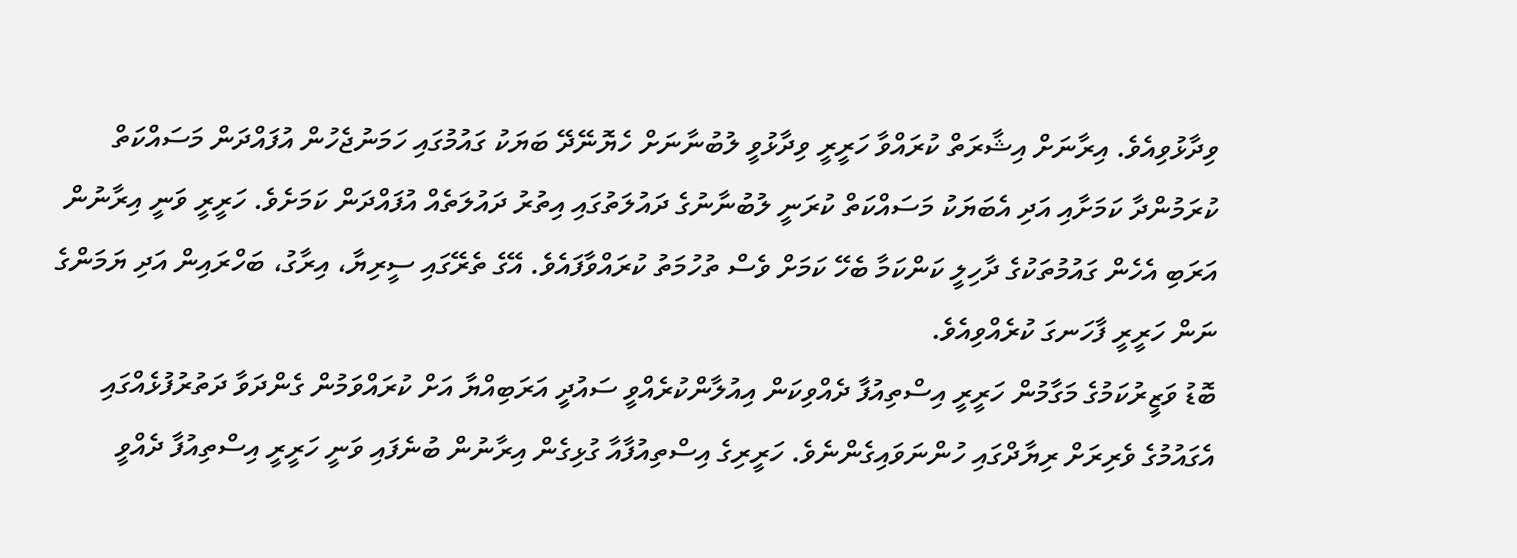ވިދާޅުވިއެވެ. އިރާނަށް އިޝާރަތް ކުރައްވާ ހަރީރީ ވިދާޅުވީ ލުބުނާނަށް ހެޔޮނޭދޭ ބަޔަކު ގައުމުގައި ހަމަނުޖެހުން އުފައްދަން މަސައްކަތް ކުރަމުންދާ ކަމަށާއި އަދި އެބަޔަކު މަސައްކަތް ކުރަނީ ލުބުނާނުގެ ދައުލަތުގައި އިތުރު ދައުލަތެއް އުފައްދަން ކަމަށެވެ. ހަރީރީ ވަނީ އިރާނުން އަރަބި އެހެން ގައުމުތަކުގެ ދާހިލީ ކަންކަމާ ބެހޭ ކަމަށް ވެސް ތުހުމަތު ކުރައްވާފައެވެ. އޭގެ ތެރޭގައި ސީރިޔާ، އިރާގު، ބަހްރައިން އަދި ޔަމަންގެ ނަން ހަރީރީ ފާހަނގަ ކުރެއްވިއެވެ.
ބޮޑު ވަޒީރުކަމުގެ މަގާމުން ހަރީރީ އިސްތިއުފާ ދެއްވިކަން އިއުލާންކުރެއްވީ ސައުދީ އަރަބިއްޔާ އަށް ކުރައްވަމުން ގެންދަވާ ދަތުރުފުޅެއްގައި އެގައުމުގެ ވެރިރަށް ރިޔާދްގައި ހުންނަވައިގެންނެވެ. ހަރީރިގެ އިސްތިއުފާއާ ގުޅިގެން އިރާނުން ބުނެފައި ވަނީ ހަރީރީ އިސްތިއުފާ ދެއްވީ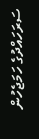ސަރަހައްދުގެ ހަމަޖެހުން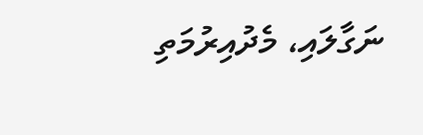ނަގާލައި، މެދުއިރުމަތި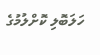ހަލަބޮލި ކޮށްލުމުގެ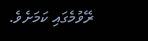ރޭވުމެގައި ކަމަށެވެ.